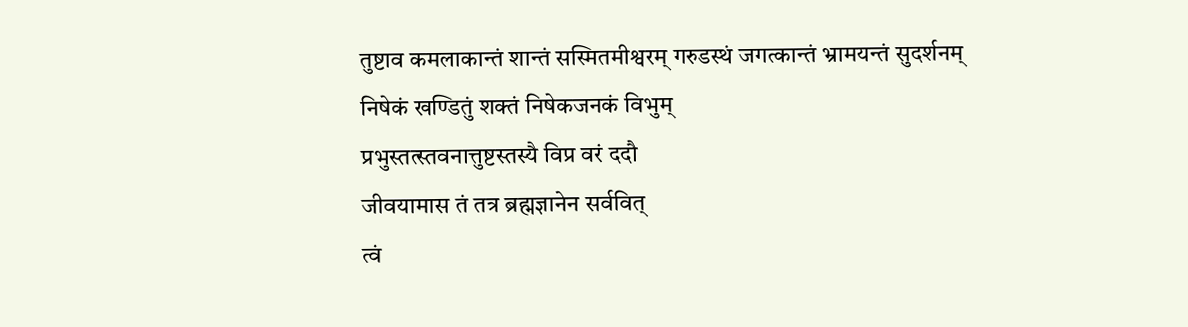तुष्टाव कमलाकान्तं शान्तं सस्मितमीश्वरम् गरुडस्थं जगत्कान्तं भ्रामयन्तं सुदर्शनम्
निषेकं खण्डितुं शक्तं निषेकजनकं विभुम्
प्रभुस्तत्स्तवनात्तुष्टस्तस्यै विप्र वरं ददौ
जीवयामास तं तत्र ब्रह्मज्ञानेन सर्ववित्
त्वं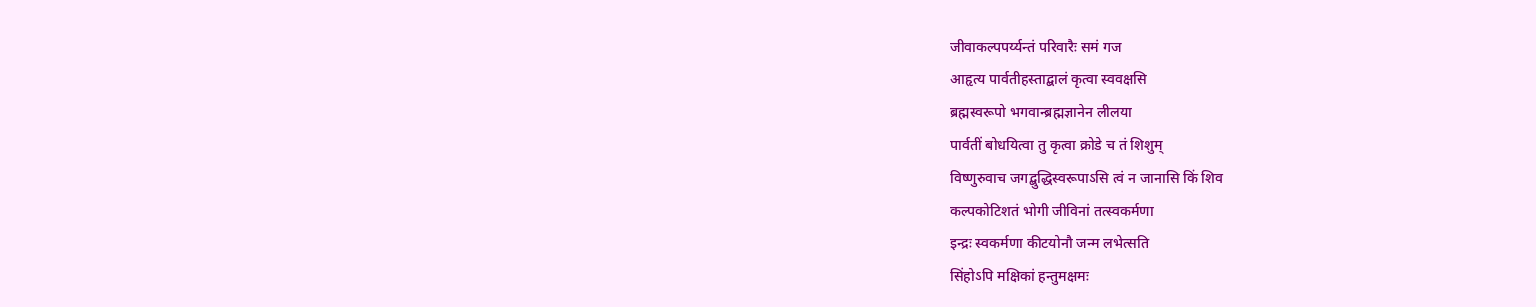जीवाकल्पपर्य्यन्तं परिवारैः समं गज
आहृत्य पार्वतीहस्ताद्बालं कृत्वा स्ववक्षसि
ब्रह्मस्वरूपो भगवान्ब्रह्मज्ञानेन लीलया
पार्वतीं बोधयित्वा तु कृत्वा क्रोडे च तं शिशुम्
विष्णुरुवाच जगद्बुद्धिस्वरूपाऽसि त्वं न जानासि किं शिव
कल्पकोटिशतं भोगी जीविनां तत्स्वकर्मणा
इन्द्रः स्वकर्मणा कीटयोनौ जन्म लभेत्सति
सिंहोऽपि मक्षिकां हन्तुमक्षमः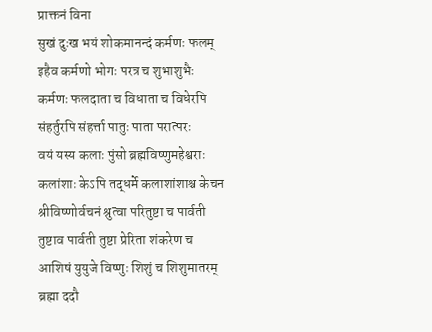प्राक्तनं विना
सुखं दुःख भयं शोकमानन्दं कर्मणः फलम्
इहैव कर्मणो भोगः परत्र च शुभाशुभैः
कर्मणः फलदाता च विधाता च विधेरपि
संहर्तुरपि संहर्त्ता पातुः पाता परात्परः
वयं यस्य कलाः पुंसो ब्रह्मविष्णुमहेश्वराः
कलांशाः केऽपि तद्धर्मे कलाशांशाश्च केचन
श्रीविष्णोर्वचनं श्रुत्वा परितुष्टा च पार्वती
तुष्टाव पार्वती तुष्टा प्रेरिता शंकरेण च
आशिषं युयुजे विष्णुः शिशुं च शिशुमातरम्
ब्रह्मा ददौ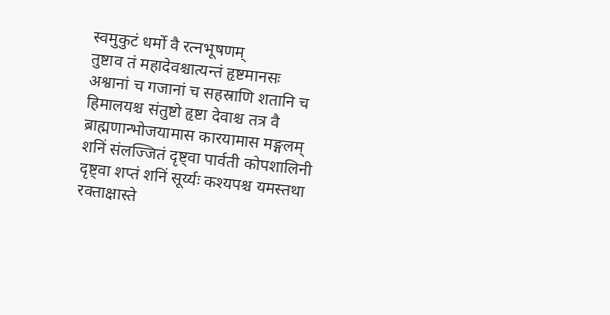स्वमुकुटं धर्मो वै रत्नभूषणम्
तुष्टाव तं महादेवश्चात्यन्तं हृष्टमानसः
अश्वानां च गजानां च सहस्राणि शतानि च
हिमालयश्च संतुष्टो हृष्टा देवाश्च तत्र वै
ब्राह्मणान्भोजयामास कारयामास मङ्गलम्
शनिं संलज्जितं दृष्ट्वा पार्वती कोपशालिनी
दृष्ट्वा शप्तं शनिं सूर्य्यः कश्यपश्च यमस्तथा
रक्ताक्षास्ते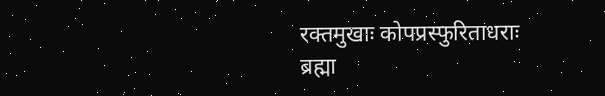रक्तमुखाः कोपप्रस्फुरिताधराः
ब्रह्मा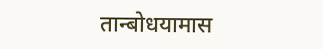तान्बोधयामास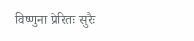विष्णुना प्रेरितः सुरैः